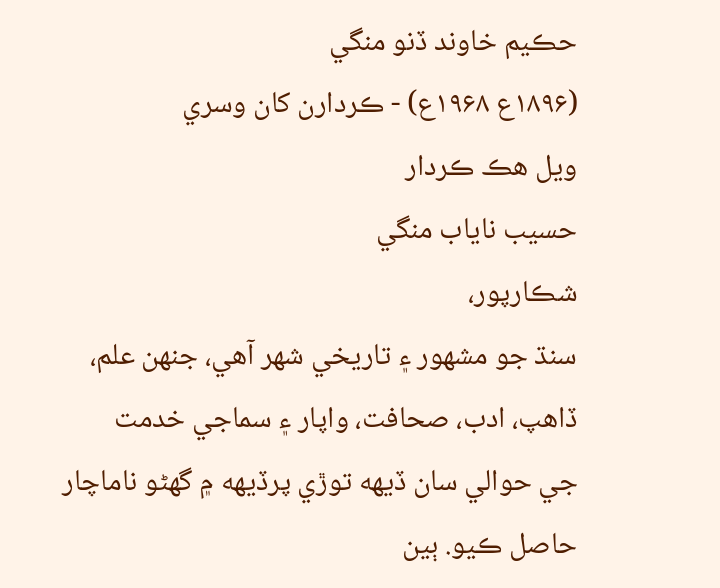حڪيم خاوند ڏنو منگي
(۱۸۹۶ع ۱۹۶۸ع) - ڪردارن کان وسري
ويل هڪ ڪردار
حسيب ناياب منگي
شڪارپور،
سنڌ جو مشھور ۽ تاريخي شھر آهي، جنھن علم، ڏاهپ، ادب، صحافت، واپار ۽ سماجي خدمت
جي حوالي سان ڏيھه توڙي پرڏيھه ۾ گهڻو ناماچار حاصل ڪيو. ٻين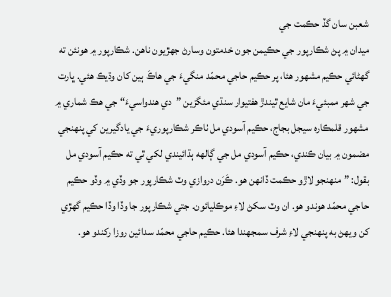شعبن سان گڏ حڪمت جي
ميدان ۾ پڻ شڪارپور جي حڪيمن جون خدمتون وسارڻ جھڙيون ناهن. شڪارپور ۾ هونئن ته
گهڻائي حڪيم مشھور هئا، پر حڪيم حاجي محمّد منگيءَ جي هاڪَ ٻين کان وڌيڪ هئي. ڀارت
جي شھر ممبئيءَ مان شايع ٿيندڙ هفتيوار سنڌي مئگزين ”دي هندواسيءَ“ جي هڪ شماري ۾
مشھور قلمڪاره سيجل بجاج، حڪيم آسودي مل ٺاڪر شڪارپوريءَ جي يادگيرين کي پنھنجي
مضمون ۾ بيان ڪندي، حڪيم آسودي مل جي ڳالهه ٻڌائيندي لکي ٿي ته حڪيم آسودي مل
بقول: ”منھنجو لاڙو حڪمت ڏانھن هو. ڪَرَن دروازي وٽ شڪارپور جو وڏي ۾ وڏو حڪيم
حاجي محمّد هوندو هو. ان وٽ سکڻ لاءِ موڪليائون. جتي شڪارپور جا وڏا وڏا حڪيم گهڙي
کن ويھڻ به پنھنجي لاءِ شرف سمجهندا هئا. حڪيم حاجي محمّد سدائين روزا رکندو هو.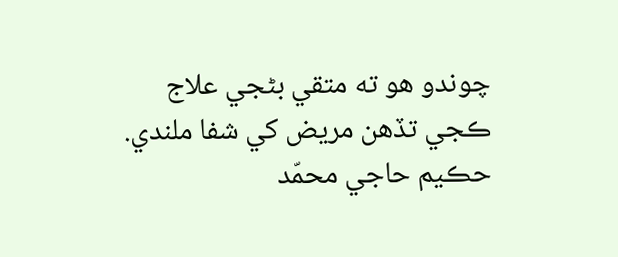چوندو هو ته متقي بڻجي علاج ڪجي تڏهن مريض کي شفا ملندي. حڪيم حاجي محمّد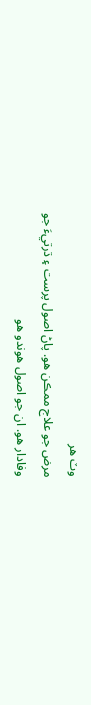وٽ هر
مرض جو علاج ممڪن هو. پاڻ اصول پرست ۽ ڌرتيءَ جو وفادار هو. ان جو اصول هوندو هو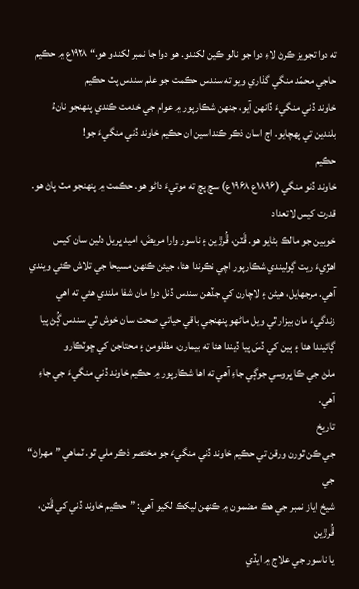ته دوا تجويز ڪرڻ لاءِ دوا جو نالو ڪين لکندو. هو دوا جا نمبر لکندو هو.“ ۱۹۲۸ع ۾ حڪيم حاجي محمّد منگي گذاري ويو ته سندس حڪمت جو علم سندس پٽ حڪيم
خاوند ڏني منگيءَ ڏانھن آيو، جنھن شڪارپور ۾ عوام جي خدمت ڪندي پنھنجو نانءُ
بلندين تي پھچايو. اڄ اسان ذڪر ڪنداسين ان حڪيم خاوند ڏني منگيءَ جو!
حڪيم
خاوند ڏنو منگي (۱۸۹۶ع ۱۹۶۸ع) سچ پچ ته موتيءَ داڻو هو. حڪمت ۾ پنھنجو مٽ پاڻ هو. قدرت کيس لاتعداد
خوبين جو مالڪ بڻايو هو. ڦَٽن، ڦُرڙين ۽ ناسور وارا مريضَ، اميد ڀريل دلين سان کيس
اهڙيءَ ريت ڳوليندي شڪارپور اچي نڪرندا هئا، جيئن ڪنھن مسيحا جي تلاش ڪئي ويندي
آهي. مرجهايل، هيڻن ۽ لاچارن کي جڏهن سندس ڏنل دوا مان شفا ملندي هئي ته اهي
زندگيءَ مان بيزار ٿي ويل ماڻهو پنھنجي باقي حياتي صحت سان خوش ٿي سندس ڳُڻ پيا
ڳائيندا هئا ۽ ٻين کي ڏسَ پيا ڏيندا هئا ته بيمارن، مظلومن ۽ محتاجن کي ڇوٽڪارو
ملڻ جي ڪا ڀروسي جوڳي جاءِ آهي ته اها شڪارپور ۾ حڪيم خاوند ڏني منگيءَ جي جاءِ
آهي.
تاريخ
جي ڪن ٿورن ورقن تي حڪيم خاوند ڏني منگيءَ جو مختصر ذڪر ملي ٿو. ٽماهي ”مھراڻ“ جي
شيخ اياز نمبر جي هڪ مضمون ۾ ڪنھن ليکڪ لکيو آهي: ”حڪيم خاوند ڏني کي ڦَٽن، ڦُرڙين
يا ناسور جي علاج ۾ ايڏي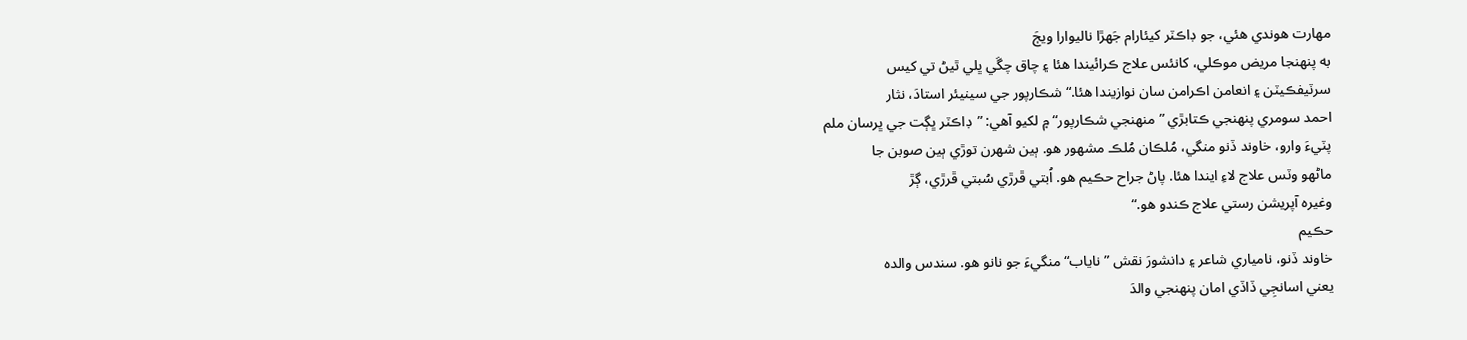مھارت هوندي هئي، جو ڊاڪٽر کيئارام جَھڙا ناليوارا ويڄَ
به پنھنجا مريض موڪلي، کانئس علاج ڪرائيندا هئا ۽ چاق چڱي ڀلي ٿيڻ تي کيس
سرٽيفڪيٽن ۽ انعامن اڪرامن سان نوازيندا هئا.“ شڪارپور جي سينيئر استادَ، نثار
احمد سومري پنھنجي ڪتابڙي ”منھنجي شڪارپور“ ۾ لکيو آهي: ”ڊاڪٽر ڀڳت جي ڀرسان ملم
پٽيءَ وارو، خاوند ڏنو منگي، مُلڪان مُلڪ مشھور هو. ٻين شھرن توڙي ٻين صوبن جا
ماڻهو وٽس علاج لاءِ ايندا هئا. پاڻ جراح حڪيم هو. اُبتي ڦرڙي سُبتي ڦرڙي، ڳڙ
وغيره آپريشن رستي علاج ڪندو هو.“
حڪيم
خاوند ڏنو، نامياري شاعر ۽ دانشورَ نقش ”ناياب“ منگيءَ جو نانو هو. سندس والده
يعني اسانجِي ڏاڏي امان پنھنجي والدَ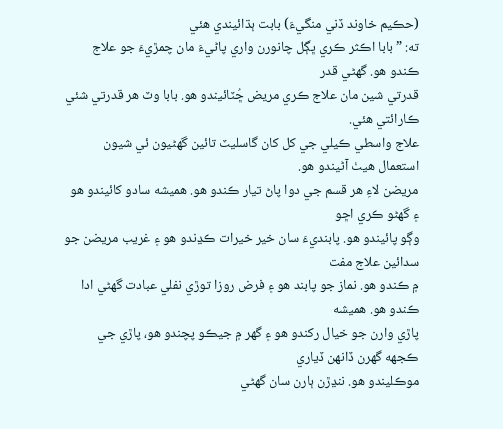(حڪيم خاوند ڏني منگيءَ) بابت ٻڌائيندي هئي
ته: ”بابا اڪثر ڪري ڀڳل چانورن واري پاڻيءَ مان چمڙيءَ جو علاج ڪندو هو. گهڻي قدر
قدرتي شين مان علاج ڪري مريض ڇُٽائيندو هو. بابا وٽ هر قدرتي شئي ڪارائتي هئي.
علاج واسطي ڪيلي جي کل کان گاسليٽ تائين گهڻيون ئي شيون استعمال هيٺ آڻيندو هو.
مريضن لاءِ ھر قسم جي دوا پاڻ تيار ڪندو هو. هميشه سادو کائيندو هو ۽ گهڻو ڪري اڇو
وڳو پائيندو هو. پابنديءَ سان خير خيرات ڪڍندو هو ۽ غريب مريضن جو سدائين علاج مفت
۾ ڪندو هو. نماز جو پابند ھو ۽ فرض روزا توڙي نفلي عبادت گهڻي ادا ڪندو ھو. ھميشه
پاڙي وارن جو خيال رکندو ھو ۽ گهر ۾ جيڪو پچندو ھو، پاڙي جي ڪجهه گهرن ڏانھن ڏياري
موڪليندو ھو. ننڍڙن ٻارن سان گهڻي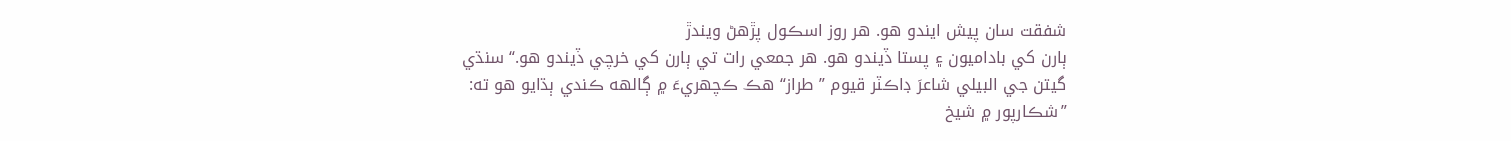شفقت سان پيش ايندو ھو. ھر روز اسڪول پڙهڻ ويندڙ
ٻارن کي باداميون ۽ پستا ڏيندو ھو. ھر جمعي رات تي ٻارن کي خرچي ڏيندو ھو.“ سنڌي
گيتن جي البيلي شاعرَ ڊاڪٽر قيوم ”طراز“ هڪ ڪچهريءَ ۾ ڳالهه ڪندي ٻڌايو هو ته:
”شڪارپور ۾ شيخ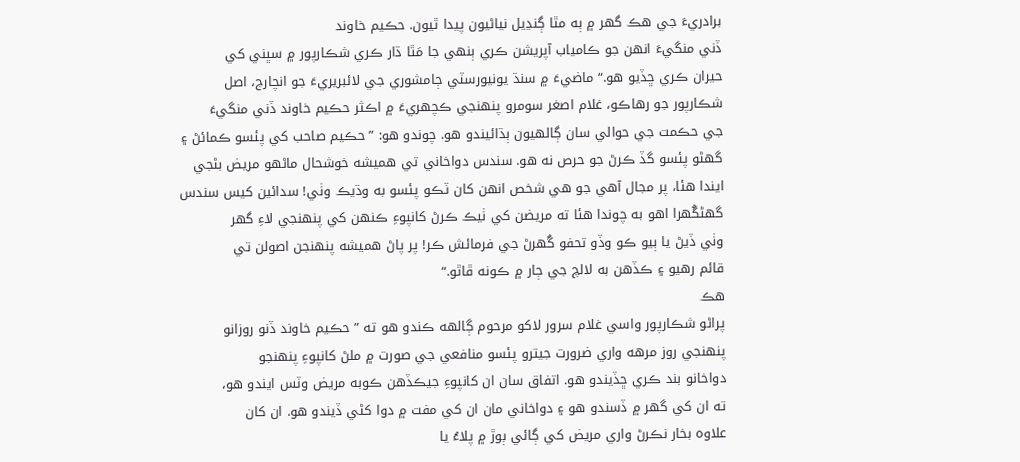برادريءَ جي هڪ گهر ۾ ٻه مٿا ڳنڍيل نياڻيون پيدا ٿيون. حڪيم خاوند
ڏني منگيءَ انهن جو ڪامياب آپريشن ڪري ٻنهي جا مَٿا ڌار ڪري شڪارپور ۾ سڀني کي
حيران ڪري ڇڏيو هو.“ ماضيءَ ۾ سنڌ يونيورسٽي ڄامشوري جي لائبريريءَ جو انچارج، اصل
شڪارپور جو رهاڪو، غلام اصغر سومرو پنھنجي ڪچھريءَ ۾ اڪثر حڪيم خاوند ڏني منگيءَ
جي حڪمت جي حوالي سان ڳالهيون ٻڌائيندو هو. چوندو هو: ”حڪيم صاحب کي پئسو ڪمائڻ ۽
گهڻو پئسو گڏ ڪرڻ جو حرص نه ھو. سندس دواخاني تي ھميشه خوشحال ماڻهو مريض بڻجي
ايندا ھئا، پر مجال آهي جو ھي شخص انهن کان ٽڪو پئسو به وڌيڪ وٺي! سدائين کيس سندس
گهڻگُهرا اھو به چوندا ھئا ته مريضن کي ٺيڪ ڪرڻ کانپوءِ ڪنھن کي پنھنجي لاءِ گهر
وٺي ڏيڻ يا ٻيو ڪو وڏو تحفو گُهرڻ جي فرمائش ڪر! پر پاڻ ھميشه پنھنجن اصولن تي
قائم رھيو ۽ ڪڏھن به لالچ جي ڄار ۾ ڪونه ڦاٿو.“
ھڪ
پراڻو شڪارپور واسي غلام سرور لاکو مرحوم ڳالهه ڪندو ھو ته ”حڪيم خاوند ڏنو روزانو
پنھنجي روز مرهه واري ضرورت جيترو پئسو منافعي جي صورت ۾ ملڻ کانپوءِ پنھنجو
دواخانو بند ڪري ڇڏيندو ھو. اتفاق سان ان کانپوءِ جيڪڏھن ڪوبه مريض وٽس ايندو ھو،
ته ان کي گهر ۾ ڏسندو ھو ۽ دواخاني مان ان کي مفت ۾ دوا کڻي ڏيندو ھو. ان کان
علاوه بخار نڪرڻ واري مريض کي ڳائي ٻوڙ ۾ پلاءُ يا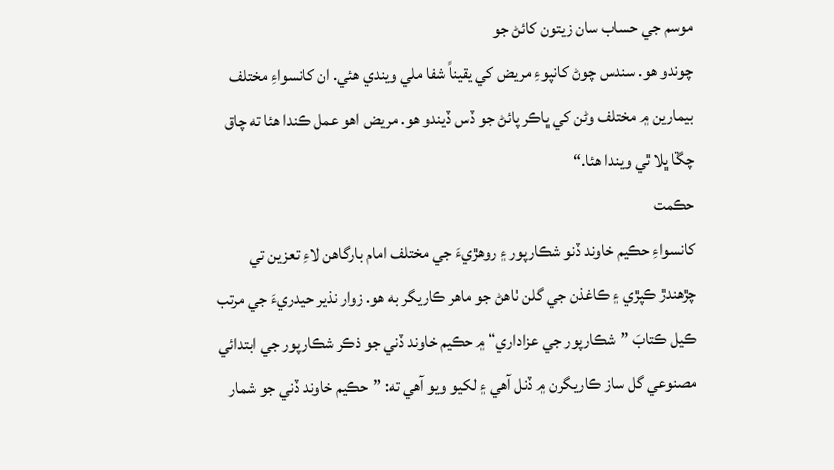موسم جي حساب سان زيتون کائڻ جو
چوندو ھو. سندس چوڻ کانپوءِ مريض کي يقيناً شفا ملي ويندي ھئي. ان کانسواءِ مختلف
بيمارين ۾ مختلف وڻن کي ڀاڪر پائڻ جو ڏس ڏيندو ھو. مريض اھو عمل ڪندا ھئا ته چاق
چڱا ڀلا ٿي ويندا ھئا.“
حڪمت
کانسواءِ حڪيم خاوند ڏنو شڪارپور ۽ روهڙيءَ جي مختلف امام بارگاهن لاءِ تعزين تي
چڙھندڙ ڪپڙي ۽ ڪاغذن جي گلن ٺاهڻ جو ماھر ڪاريگر به ھو. زوار نذير حيدريءَ جي مرتب
ڪيل ڪتابَ ”شڪارپور جي عزاداري“ ۾ حڪيم خاوند ڏني جو ذڪر شڪارپور جي ابتدائي
مصنوعي گل ساز ڪاريگرن ۾ ڏنل آھي ۽ لکيو ويو آھي ته: ”حڪيم خاوند ڏني جو شمار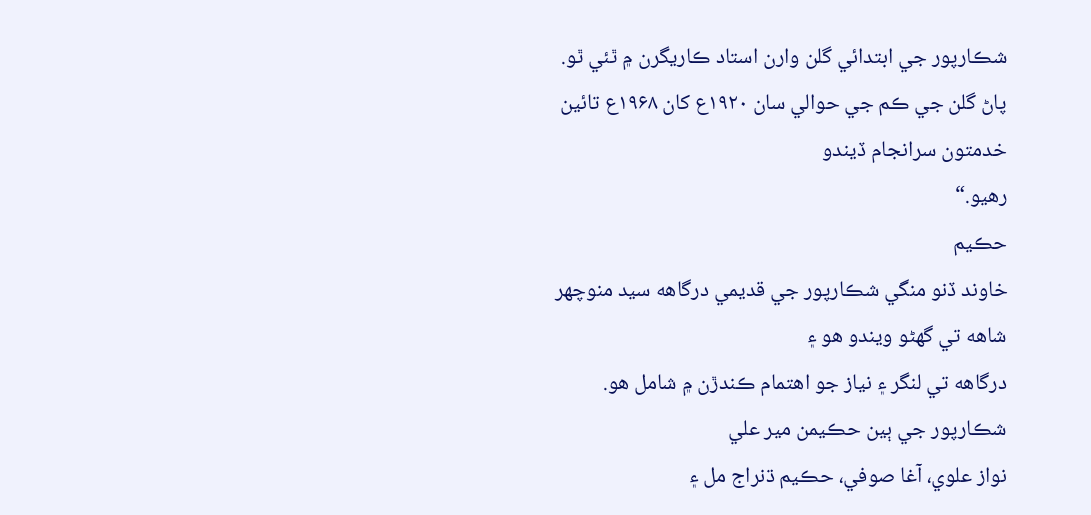شڪارپور جي ابتدائي گلن وارن استاد ڪاريگرن ۾ ٿئي ٿو. پاڻ گلن جي ڪم جي حوالي سان ۱۹۲۰ع کان ۱۹۶۸ع تائين خدمتون سرانجام ڏيندو
رھيو.“
حڪيم
خاوند ڏنو منگي شڪارپور جي قديمي درگاھه سيد منوچھر شاهه تي گهڻو ويندو ھو ۽
درگاھه تي لنگر ۽ نياز جو اھتمام ڪندڙن ۾ شامل ھو. شڪارپور جي ٻين حڪيمن مير علي
نواز علوي، آغا صوفي، حڪيم ڌنراج مل ۽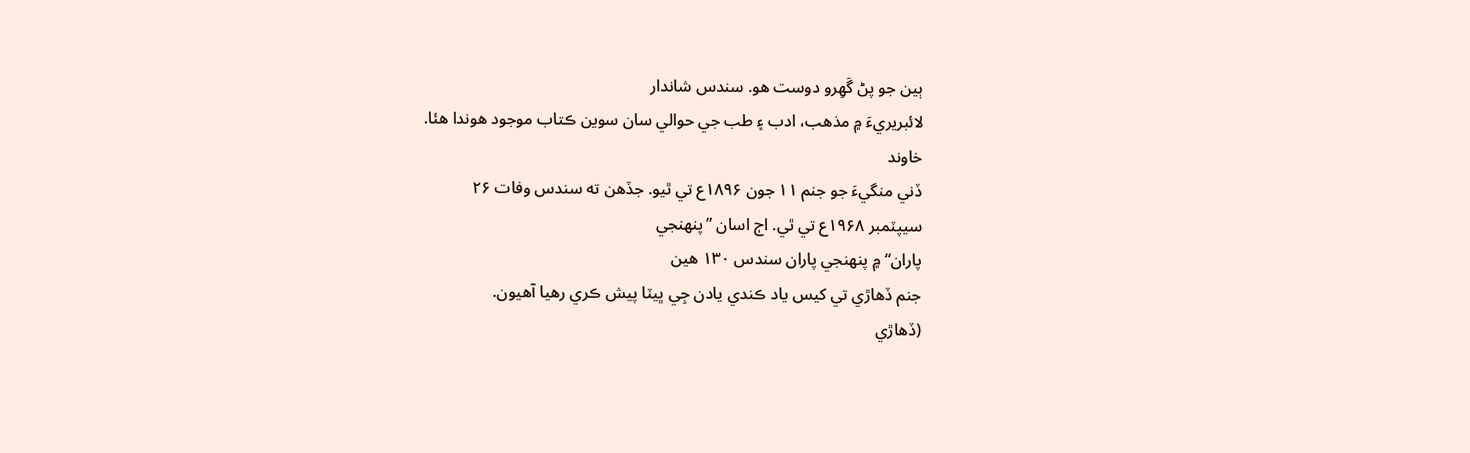ٻين جو پڻ گَھِرو دوست ھو. سندس شاندار
لائبريريءَ ۾ مذھب، ادب ۽ طب جي حوالي سان سوين ڪتاب موجود ھوندا ھئا.
خاوند
ڏني منگيءَ جو جنم ۱۱ جون ۱۸۹۶ع تي ٿيو. جڏھن ته سندس وفات ۲۶
سيپٽمبر ۱۹۶۸ع تي ٿي. اڄ اسان ”پنھنجي
پاران“ ۾ پنھنجي پاران سندس ۱۳۰ هين
جنم ڏھاڙي تي کيس ياد ڪندي يادن جِي ڀيٽا پيش ڪري رھيا آھيون.
(ڏھاڙي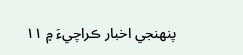پنھنجي اخبار ڪراچيءَ ۾ ۱۱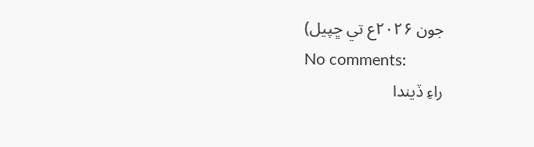جون ۲۰۲۶ع تي ڇپيل)
No comments:
راءِ ڏيندا